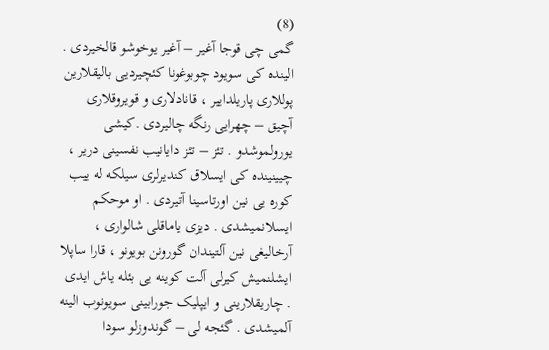(8)
گمی چی قوجا آغیر – آغیر یوخوشو قالخیردی . الینده کی سویود چوبوغونا کئچیردیی بالیقلارین پوللاری پاریلداییر ، قانادلاری و قویروقلاری آچیق – چهرایی رنگه چالیردی .کیشی یورولموشدو . تئز – تئز دایانیب نفسینی دریر ، چیینینده کی ایسلاق کندیرلری سیلکه له ییب کوره یی نین اورتاسینا آتیردی . او موحکم ایسلانمیشدی . دیزی یاماقلی شالواری ، آرخالیغی نین آلتیندان گورونن بویونو ، قارا ساپلا ایشلنمیش کیرلی آلت کوینه یی بئله یاش ایدی . چاریقلارینی و ایپلیک جورابینی سویونوب الینه آلمیشدی . گئجه لی – گوندوزلو سودا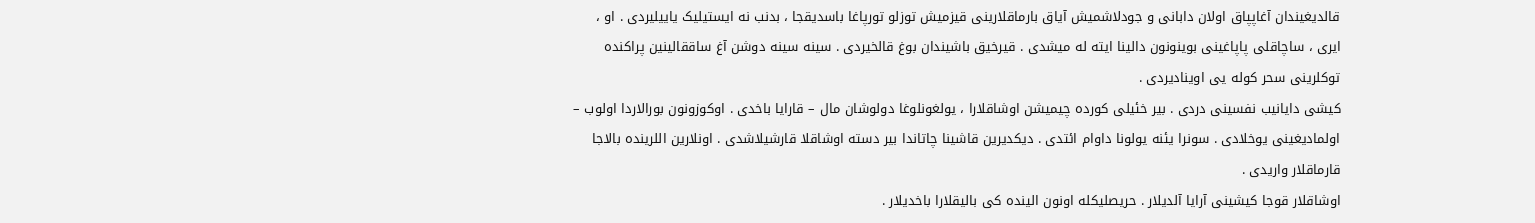قالدیغیندان آغاپپاق اولان دابانی و جودلاشمیش آیاق بارماقلارینی قیزمیش توزلو تورپاغا باسدیقجا ، بدنب نه ایستیلیک یاییلیردی . او ، ایری ، ساچاقلی پاپاغینی بوینونون دالینا ایته له میشدی . قیرخیق باشیندان بوغ قالخیردی . سینه سینه دوشن آغ ساققالینین پراکنده توکلرینی سحر کوله یی اوینادیردی .
کیشی دایانیب نفسینی دردی . بیر خئیلی کورده چیمیشن اوشاقلارا ، یولغونلوغا دولوشان مال – قارایا باخدی . اوکوزونون بورالاردا اولوب – اولمادیغینی یوخلادی . سونرا یئنه یولونا داوام ائتدی . دیکدیرین قاشینا چاتاندا بیر دسته اوشاقلا قارشیلاشدی . اونلارین اللرینده بالاجا قارماقلار واریدی .
اوشاقلار قوجا کیشینی آرایا آلدیلار . حریصلیکله اونون الینده کی بالیقلارا باخدیلار .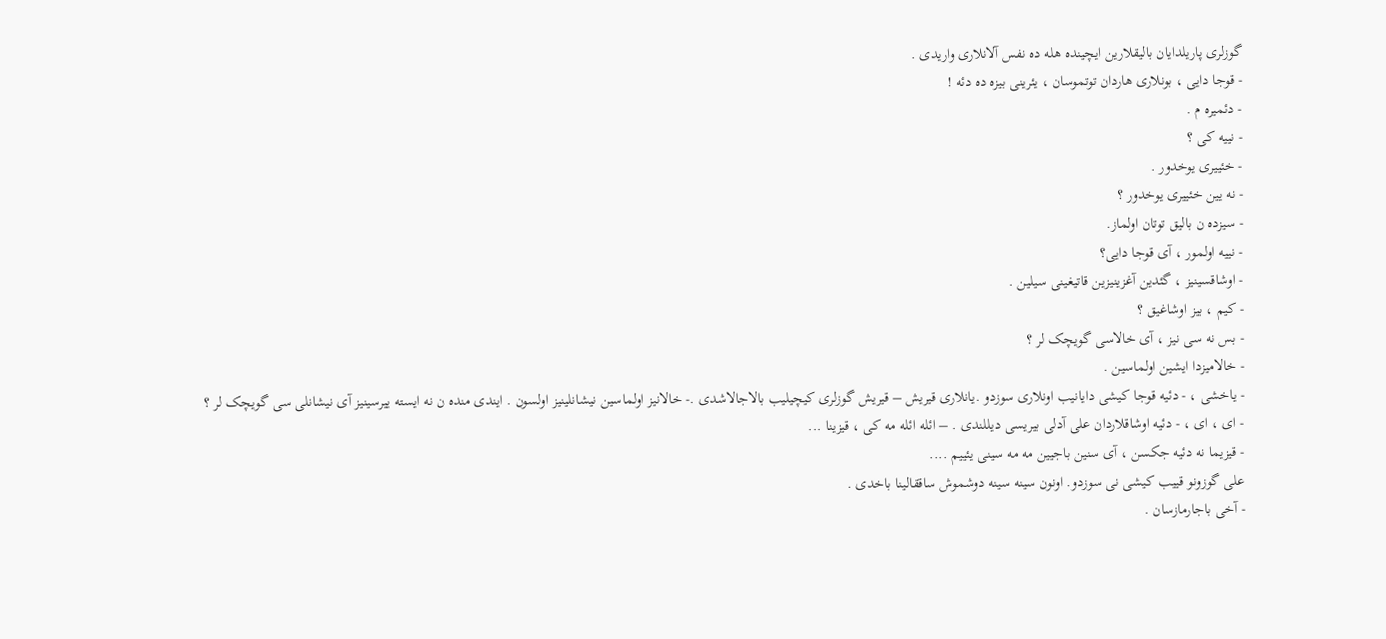گوزلری پاریلدایان بالیقلارین ایچینده هله ده نفس آلانلاری واریدی .
- قوجا دایی ، بونلاری هاردان توتموسان ، یئرینی بیزه ده دئه !
- دئمیره م .
- نییه کی ؟
- خئییری یوخدور .
- نه یین خئییری یوخدور ؟
- سیزده ن بالیق توتان اولماز.
- نییه اولمور ، آی قوجا دایی؟
- اوشاقسینیز ، گئدین آغزینیزین قاتیغینی سیلین .
- کیم ، بیز اوشاغیق ؟
- بس نه سی نیز ، آی خالاسی گویچک لر ؟
- خالامیزدا ایشین اولماسین .
- یاخشی ، - دئیه قوجا کیشی دایانیب اونلاری سوزدو .یانلاری قیریش – قیریش گوزلری کیچیلیب بالاجالاشدی .- خالانیز اولماسین نیشانلینیز اولسون . ایندی منده ن نه ایسته ییرسینیز آی نیشانلی سی گویچک لر ؟
- ای ، ای ، - دئیه اوشاقلاردان علی آدلی بیریسی دیللندی . – ائله ائله مه کی ، قیزینا ...
- قیزیما نه دئیه جکسن ، آی سنین باجیین مه مه سینی یئییم ....
علی گوزونو قییب کیشی نی سوزدو. اونون سینه سینه دوشموش ساققالینا باخدی .
- آخی باجارمازسان .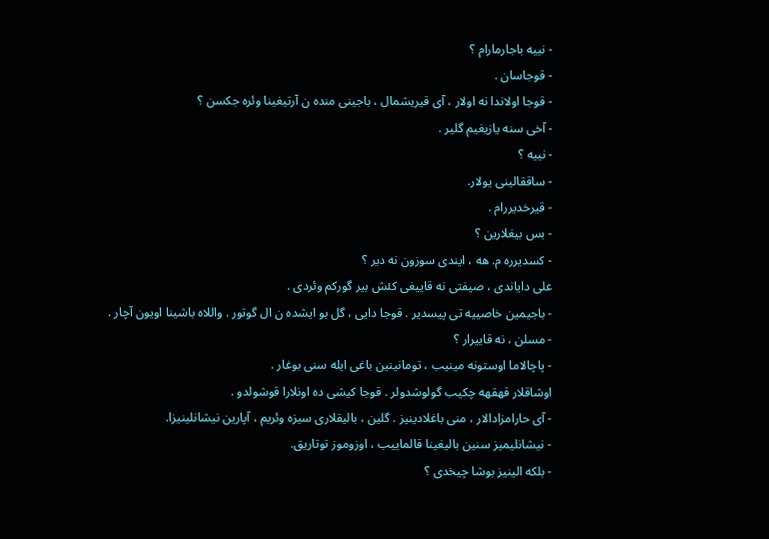- نییه باجارمارام ؟
- قوجاسان .
- قوجا اولاندا نه اولار ، آی قیریشمال ، باجینی منده ن آرتیغینا وئره جکسن ؟
- آخی سنه یازیغیم گلیر .
- نییه ؟
- ساققالینی یولار.
- قیرخدیررام .
- بس بیغلارین ؟
- کسدیرره م. هه ، ایندی سوزون نه دیر ؟
علی دایاندی ، صیفتی نه قاییغی کئش بیر گورکم وئردی .
- باجیمین خاصییه تی پیسدیر . قوجا دایی ، گل بو ایشده ن ال گوتور . واللاه باشینا اویون آچار .
- مسلن ، نه قاییرار ؟
- پاچالاما اوستونه مینیب ، تومانینین باغی ایله سنی بوغار .
اوشاقلار قهقهه چکیب گولوشدولر . قوجا کیشی ده اونلارا قوشولدو .
- آی حارامزادالار ، منی باغلادینیز . گلین ، بالیقلاری سیزه وئریم ، آپارین نیشانلینیزا.
- نیشانلیمیز سنین بالیغینا قالماییب ، اوزوموز توتاریق.
- بلکه الینیز بوشا چیخدی ؟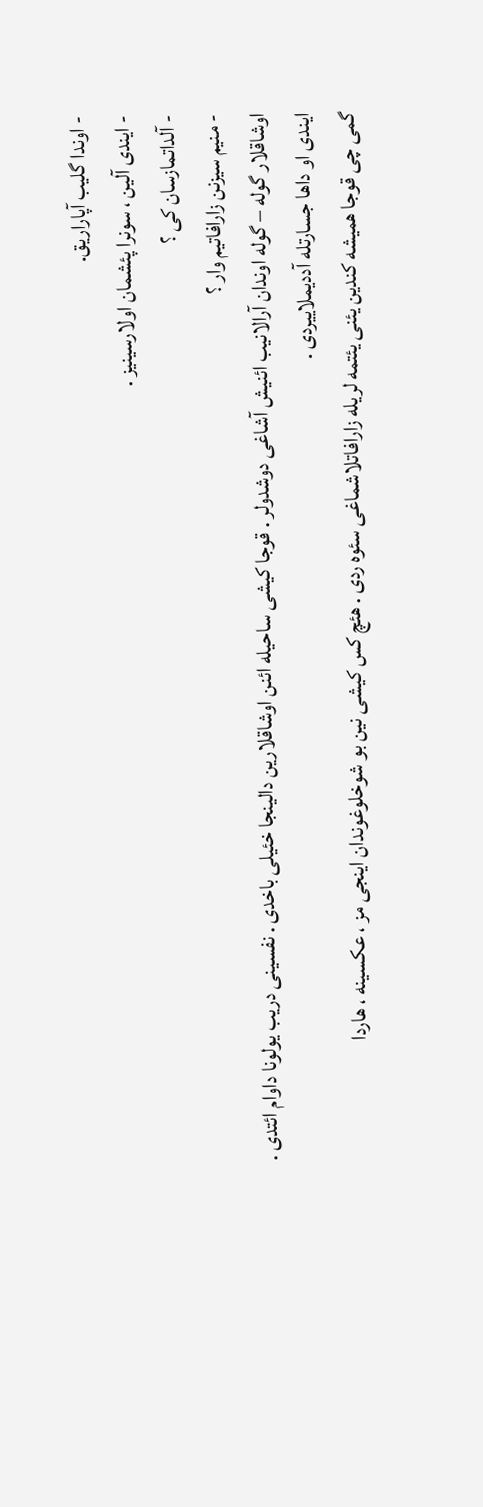- اوندا گلیب آپاراریق.
- ایندی آلین ، سونرا پئشمان اولارسینیز .
- آلداتمازسان کی ؟
- منیم سیزنن زارافاتیم وار ؟
اوشاقلار گوله – گوله اوندان آرالانیب ائنیش آشاغی دوشدولر . قوجا کیشی ساحیله ائنن اوشاقلارین دالینجا خئیلی باخدی . نفسینی دریب یولونا داوام ائتدی . ایندی او داها جسارتله آددیملاییردی .
گمی چی قوجا همیشه کندین یئنی یئتمه لریله زارافاتلاشماغی سئوه ردی . هئچ کس کیشی نین بو شوخلوغوندان اینجی مز ، عکسینه ، هاردا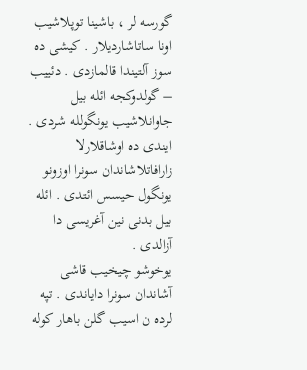گورسه لر ، باشینا توپلاشیب اونا ساتاشاردیلار . کیشی ده سوز آلتیندا قالمازدی . دئییب – گولدوکجه ائله بیل جاوانلاشیب یونگولله شردی . ایندی ده اوشاقلارلا زارافاتلاشاندان سونرا اوزونو یونگول حیسس ائتدی . ائله بیل بدنی نین آغریسی دا آزالدی .
یوخوشو چیخیب قاشی آشاندان سونرا دایاندی . تپه لرده ن اسیب گلن باهار کوله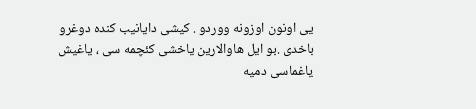یی اونون اوزونه ووردو . کیشی دایانیب کنده دوغرو باخدی .بو ایل هاوالارین یاخشی کئچمه سی ، یاغیش یاغماسی دمیه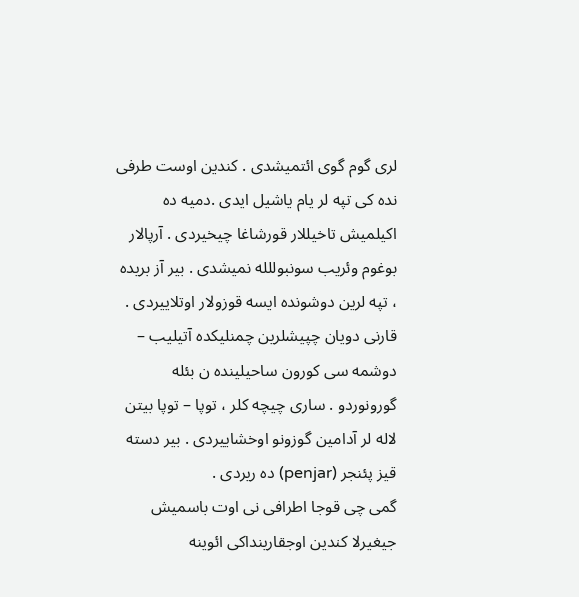لری گوم گوی ائتمیشدی . کندین اوست طرفی نده کی تپه لر یام یاشیل ایدی .دمیه ده اکیلمیش تاخیللار قورشاغا چیخیردی . آرپالار بوغوم وئریب سونبوللله نمیشدی . بیر آز بریده ، تپه لرین دوشونده ایسه قوزولار اوتلاییردی . قارنی دویان چپیشلرین چمنلیکده آتیلیب – دوشمه سی کورون ساحیلینده ن بئله گورونوردو . ساری چیچه کلر ، توپا – توپا بیتن لاله لر آدامین گوزونو اوخشاییردی . بیر دسته قیز پئنجر (penjar) ده ریردی .
گمی چی قوجا اطرافی نی اوت باسمیش جیغیرلا کندین اوجقارینداکی ائوینه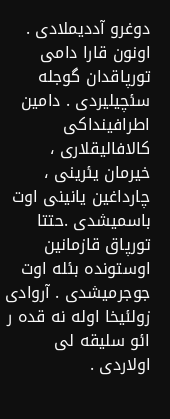دوغرو آددیملادی . اونون قارا دامی تورپاقدان گوجله سئچیلیردی . دامین اطرافینداکی کالافالیقلاری ، خیرمان یئرینی ، چارداغین یانینی اوت باسمیشدی .حتتا تورپاق قازمانین اوستونده بئله اوت جوجرمیشدی . آروادی زولئیخا اوله نه قده ر ائو سلیقه لی اولاردی .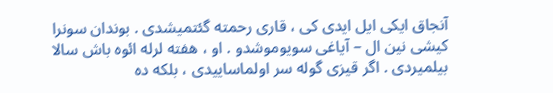آنجاق ایکی ایل ایدی کی ، قاری رحمته گئتمیشدی . بوندان سونرا کیشی نین ال – آیاغی سویوموشدو . او ، هفته لرله ائوه باش سالا بیلمیردی . اگر قیزی گوله سر اولماساییدی ، بلکه ده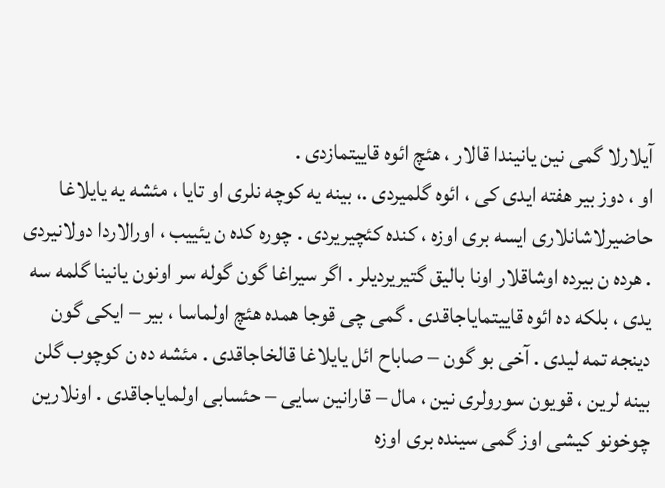آیلارلا گمی نین یانیندا قالار ، هئچ ائوه قاییتمازدی .
او ، دوز بیر هفته ایدی کی ، ائوه گلمیردی .، بینه یه کوچه نلری او تایا ، مئشه یه یایلاغا حاضیرلاشانلاری ایسه بری اوزه ، کنده کئچیریردی . چوره کده ن یئییب ، اورالاردا دولانیردی . هرده ن بیرده اوشاقلار اونا بالیق گتیریردیلر . اگر سیراغا گون گوله سر اونون یانینا گلمه سه یدی ، بلکه ده ائوه قاییتمایاجاقدی . گمی چی قوجا همده هئچ اولماسا ، بیر – ایکی گون دینجه تمه لیدی . آخی بو گون – صاباح ائل یایلاغا قالخاجاقدی . مئشه ده ن کوچوب گلن بینه لرین ، قویون سورولری نین ، مال – قارانین سایی – حئسابی اولمایاجاقدی . اونلارین چوخونو کیشی اوز گمی سینده بری اوزه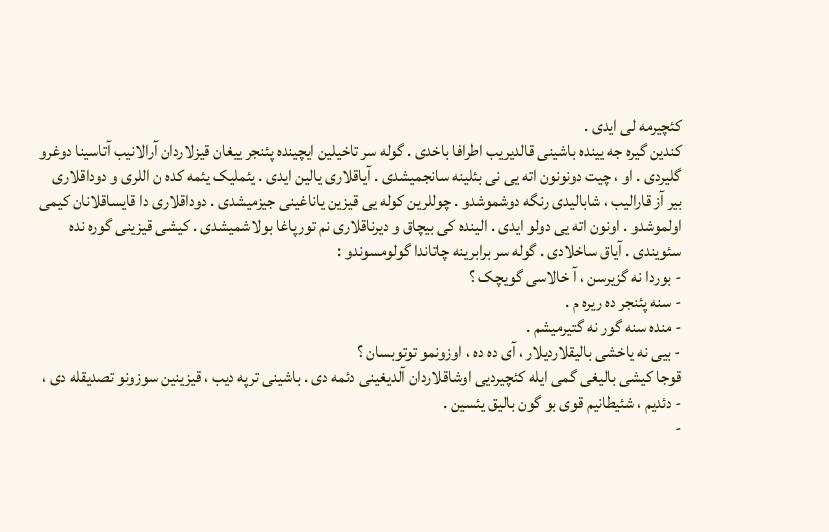کئچیرمه لی ایدی .
کندین گیره جه یینده باشینی قالدیریب اطرافا باخدی . گوله سر تاخیلین ایچینده پئنجر ییغان قیزلاردان آرالانیب آتاسینا دوغرو گلیردی . او ، چیت دونونون اته یی نی بئلینه سانجمیشدی . آیاقلاری یالین ایدی . یئملیک یئمه کده ن اللری و دوداقلاری بیر آز قارالیب ، شابالیدی رنگه دوشموشدو . چوللرین کوله یی قیزین یاناغینی جیزمیشدی . دوداقلاری دا قایساقلانان کیمی اولموشدو . اونون اته یی دولو ایدی . الینده کی بیچاق و دیرناقلاری نم تورپاغا بولاشمیشدی . کیشی قیزینی گوره نده سئویندی . آیاق ساخلادی . گوله سر برابرینه چاتاندا گولومسوندو :
- بوردا نه گزیرسن ، آ خالاسی گویچک ؟
- سنه پئنجر ده ریره م .
- منده سنه گور نه گتیرمیشم .
- بیی نه یاخشی بالیقلاردیلار ، آی ده ده ، اوزونمو توتوبسان ؟
قوجا کیشی بالیغی گمی ایله کئچیردیی اوشاقلاردان آلدیغینی دئمه دی . باشینی ترپه دیب ، قیزینین سوزونو تصدیقله دی ،
- دئدیم ، شئیطانیم قوی بو گون بالیق یئسین .
-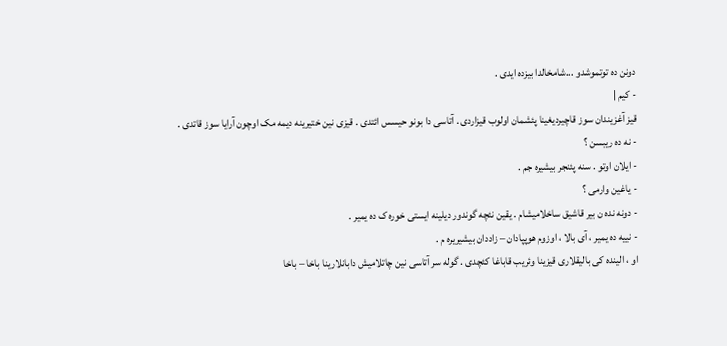دونن ده توتموشدو ...شامخالدا بیزده ایدی .
- کیم |
قیز آغزیندان سوز قاچیردیغینا پئشمان اولوب قیزاردی . آتاسی دا بونو حیسس ائتدی . قیزی نین ختیرینه دیمه مک اوچون آرایا سوز قاتدی .
- نه ده ریبسن ؟
- ایلان اوتو . سنه پئنجر بیشیره جم .
- یاغین وارمی ؟
- دونه نده ن بیر قاشیق ساخلامیشام . یقین نئچه گوندور دیلینه ایستی خوره ک ده یمیر .
- نییه ده یمیر ، آی بالا ، اوزوم هوپپادان – زاددان بیشیریره م .
او ، الینده کی بالیقلاری قیزینا وئریب قاباغا کئچدی . گوله سر آتاسی نین چاتلامیش دابانلارینا باخا – باخا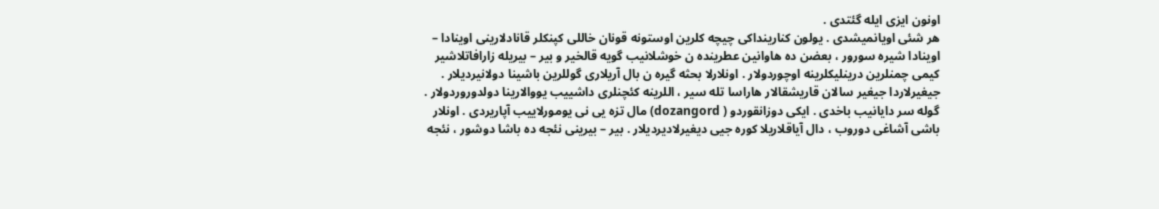اونون ایزی ایله گئتدی .
هر شئی اویانمیشدی . یولون کنارینداکی چیچه کلرین اوستونه قونان خاللی کپنکلر قانادلارینی اوینادا – اوینادا شیره سورور ، بعضن ده هاوانین عطرینده ن خوشلانیب گویه قالخیر و بیر – بیریله زارافاتلاشیر کیمی چمنلرین درینلیکلرینه اوچوردولار . اونلارلا بحثه گیره ن بال آریلاری گوللرین باشینا دولانیردیلار . جیغیرلاردا جیغیر سالان قاریشقالار هاراسا تله سیر ، اللرینه کئچنلری داشییب یووالارینا دولدوروردولار . گوله سر دایانیب باخدی . ایکی دوزانقوردو ( dozangord) مال تزه یی نی یومورلاییب آپاریردی . اونلار باشی آشاغی دوروب ، دال آیاقلاریلا کوره جیی دیغیرلادیردیلار . بیر – بیرینی نئجه ده باشا دوشور ، نئجه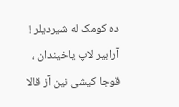ده کومک له شیردیلر ! آرابیر لاپ یاخیندان ، قوجا کیشی نین آز قالا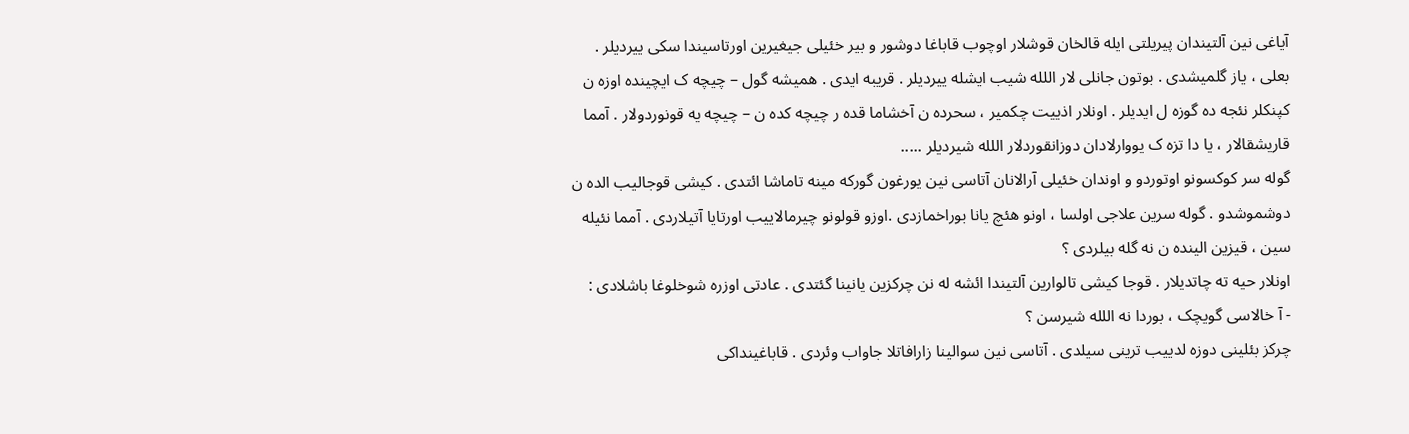آیاغی نین آلتیندان پیریلتی ایله قالخان قوشلار اوچوب قاباغا دوشور و بیر خئیلی جیغیرین اورتاسیندا سکی ییردیلر . بعلی ، یاز گلمیشدی . بوتون جانلی لار اللله شیب ایشله ییردیلر . قریبه ایدی . همیشه گول – چیچه ک ایچینده اوزه ن کپنکلر نئجه ده گوزه ل ایدیلر . اونلار اذییت چکمیر ، سحرده ن آخشاما قده ر چیچه کده ن – چیچه یه قونوردولار . آمما قاریشقالار ، یا دا تزه ک یووارلادان دوزانقوردلار اللله شیردیلر .....
گوله سر کوکسونو اوتوردو و اوندان خئیلی آرالانان آتاسی نین یورغون گورکه مینه تاماشا ائتدی . کیشی قوجالیب الده ن دوشموشدو . گوله سرین علاجی اولسا ، اونو هئچ یانا بوراخمازدی .اوزو قولونو چیرمالاییب اورتایا آتیلاردی . آمما نئیله سین ، قیزین الینده ن نه گله بیلردی ؟
اونلار حیه ته چاتدیلار . قوجا کیشی تالوارین آلتیندا ائشه له نن چرکزین یانینا گئتدی . عادتی اوزره شوخلوغا باشلادی :
- آ خالاسی گویچک ، بوردا نه اللله شیرسن ؟
چرکز بئلینی دوزه لدییب ترینی سیلدی . آتاسی نین سوالینا زارافاتلا جاواب وئردی . قاباغینداکی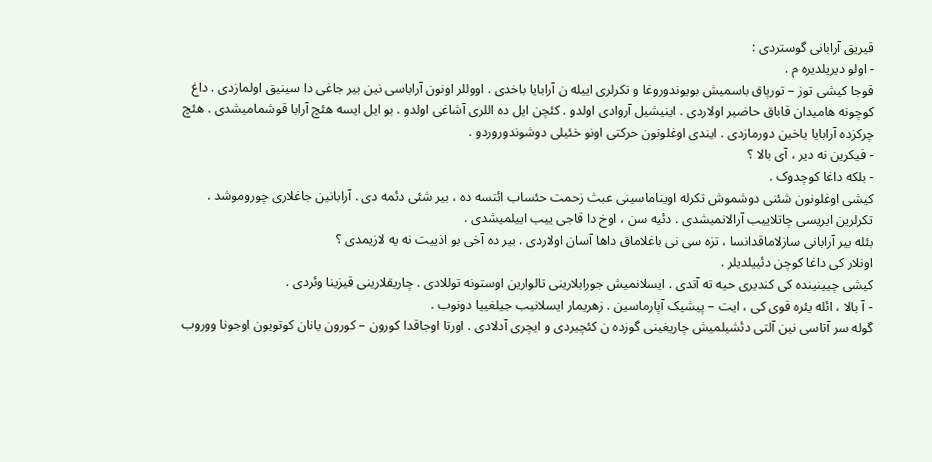قیریق آرابانی گوستردی :
- اولو دیریلدیره م .
قوجا کیشی توز – تورپاق باسمیش بویوندوروغا و تکرلری اییله ن آرابایا باخدی . اووللر اونون آراباسی نین بیر جاغی دا سینیق اولمازدی . داغ کوچونه هامیدان قاباق حاضیر اولاردی . اینیشیل آروادی اولدو . کئچن ایل ده اللری آشاغی اولدو . بو ایل ایسه هئچ آرابا قوشمامیشدی . هئچ چرکزده آرابایا یاخین دورمازدی . ایندی اوغلونون حرکتی اونو خئیلی دوشوندوروردو .
- فیکرین نه دیر ، آی بالا ؟
- بلکه داغا کوچدوک .
کیشی اوغلونون شئنی دوشموش تکرله اویناماسینی عبث زحمت حئساب ائتسه ده ، بیر شئی دئمه دی . آرابانین جاغلاری چوروموشد . تکرلرین ایریسی چاتلاییب آرالانمیشدی . دئیه سن ، اوخ دا قاجی ییب اییلمیشدی .
بئله بیر آرابانی سازلاماقدانسا ، تزه سی نی باغلاماق داها آسان اولاردی . بیر ده آخی بو اذییت نه یه لازیمدی ؟
اونلار کی داغا کوچن دئییلدیلر .
کیشی چیینینده کی کندیری حیه ته آتدی . ایسلانمیش جورابلارینی تالوارین اوستونه توللادی . چاریقلارینی قیزینا وئردی .
- آ بالا ، ائله یئره قوی کی ، ایت – پیشیک آپارماسین . زهریمار ایسلانیب جیلغییا دونوب .
گوله سر آتاسی نین آلتی دئشیلمیش چاریغینی گوزده ن کئچیردی و ایچری آدلادی . اورتا اوجاقدا کورون – کورون یانان کوتویون اوجونا ووروب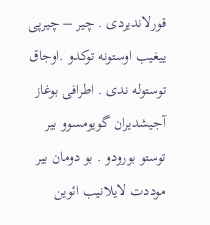قورلاندیردی . چیر – چیرپی ییغیب اوستونه توکدو .اوجاق توستوله ندی . اطرافی بوغاز آجیشدیران گویومسوو بیر توستو بورودو . بو دومان بیر موددت لایلانیب ائوین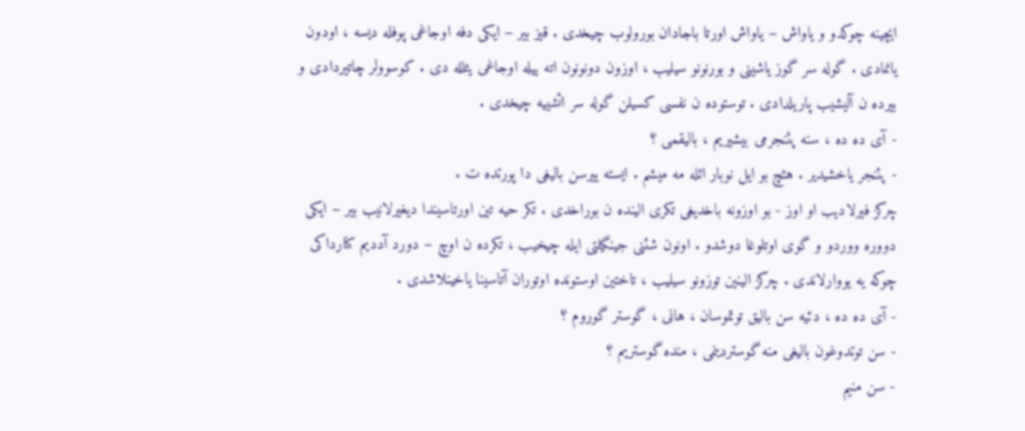ایچینه چوکدو و یاواش – یاواش اورتا باجادان بورولوب چیخدی . قیز بیر – ایکی دفه اوجاغی پوفله دیسه ، اودون یانمادی . گوله سر گوز یاشینی و بورنونو سیلیب ، اوزون دونونون اته ییله اوجاغی یئلله دی . کوسوولر چاتیردادی و بیرده ن آلیشیب پاریلدادی . توستوده ن نفسی کسیلن گوله سر ائشییه چیخدی .
- آی ده ده ، سنه پئنجرمی بیشیریم ، بالیقمی ؟
- پئنجر یاخشیدیر . هئچ بو ایل نوبار ائله مه میشم . ایسته ییرسن بالیغی دا پورتده ت .
چرکز فیرلادیب او اوز - بو اوزونه باخدیغی تکری الینده ن بوراخدی . تکر حیه تین اورتاسیندا دیغیرلانیب بیر – ایکی دووره ووردو و گوی اوتلوغا دوشدو . اونون شئنی جینگیلتی ایله چیخیب ، تکرده ن اوچ – دورد آددیم کنارداکی چوکه یه یووارلاندی . چرکز الینین توزونو سیلیب ، تاختین اوستونده اوتوران آتاسینا یاخینلاشدی .
- آی ده ده ، دئیه سن بالیق توتموسان ، هانی ، گوستر گوروم ؟
- سن توتدوغون بالیغی منه گوستردینمی ، منده گوستریم ؟
- سن منیم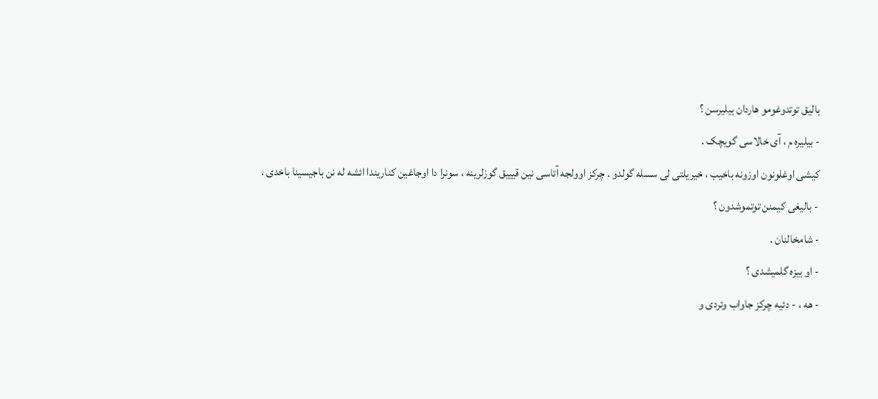بالیق توتدوغومو هاردان بیلیرسن ؟
- بیلیره م ، آی خالاسی گویچک .
کیشی اوغلونون اوزونه باخیب ، خیریلتی لی سسله گولدو . چرکز اوولجه آتاسی نین قیییق گوزلرینه ، سونرا دا اوجاغین کناریندا ائشه له نن باجیسینا باخدی .
- بالیغی کیمنن توتموشدون ؟
- شامخالنان .
- او بیزه گلمیشدی ؟
- هه ، - دئیه چرکز جاواب وئردی و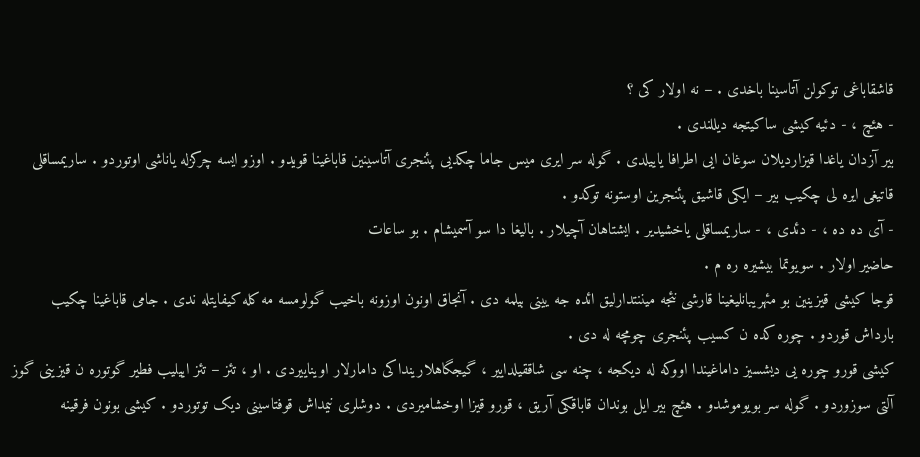قاشقاباغی توکولن آتاسینا باخدی . – نه اولار کی ؟
- هئچ ، - دئیه کیشی ساکیتجه دیللندی .
بیر آزدان یاغدا قیزاردیلان سوغان ایی اطرافا یاییلدی . گوله سر ایری میس جاما چکدیی پئنجری آتاسینین قاباغینا قویدو . اوزو ایسه چرکزله یاناشی اوتوردو . ساریمساقلی قاتیغی ایره لی چکیب بیر – ایکی قاشیق پئنجرین اوستونه توکدو .
- آی ده ده ، - دئدی ، - ساریمساقلی یاخشیدیر . ایشتاهان آچیلار . بالیغا دا سو آسمیشام . بو ساعات
حاضیر اولار . سویوتما بیشیره ره م .
قوجا کیشی قیزینین بو مئهریبانلیغینا قارشی نئجه میننتدارلیق ائده جه یینی بیلمه دی . آنجاق اونون اوزونه باخیب گولومسه مه کله کیفایتله ندی . جامی قاباغینا چکیب بارداش قوردو . چوره کده ن کسیب پئنجری چومچه له دی .
کیشی قورو چوره یی دیشسیز داماغیندا اووکه له دیکجه ، چنه سی شاققیلداییر ، گیجگاهلارینداکی دامارلار اویناییردی . او ، تئز – تئز اییلیب فطیر گوتوره ن قیزینی گوز آلتی سوزوردو . گوله سر بویوموشدو . هئچ بیر ایل بوندان قاباقکی آریق ، قورو قیزا اوخشامیردی . دوشلری نیمداش قوفتاسینی دیک توتوردو . کیشی بونون فرقینه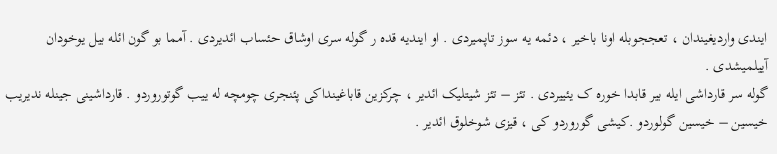ایندی واردیغیندان ، تعججوبله اونا باخیر ، دئمه یه سوز تاپمیردی . او ایندیه قده ر گوله سری اوشاق حئساب ائدیردی . آمما بو گون ائله بیل یوخودان آییلمیشدی .
گوله سر قارداشی ایله بیر قابدا خوره ک یئییردی . تئز – تئز شیتلیک ائدیر ، چرکزین قاباغینداکی پئنجری چومچه له ییب گوتوروردو . قارداشینی جینله ندیریب خیسین – خیسین گولوردو .کیشی گوروردو کی ، قیزی شوخلوق ائدیر .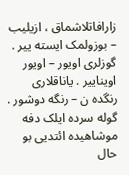زارافاتلاشماق ، ازیلیب – بوزولمک ایسته ییر . گوزلری اویور – اویور اویناییر . یاناقلاری رنگده ن – رنگه دوشور . گوله سرده ایلک دفه موشاهیده ائتدیی بو حال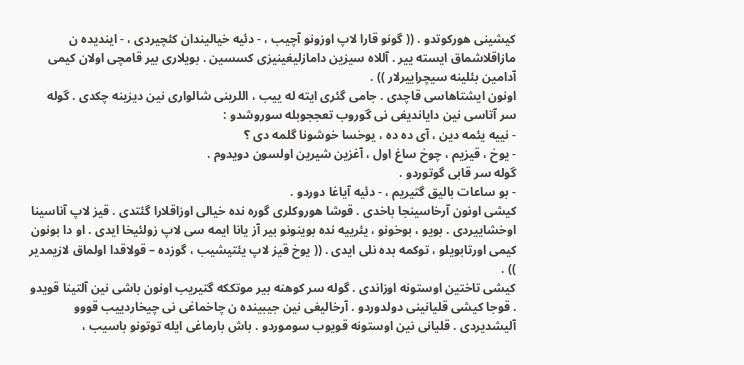کیشینی هورکوتدو . (( گونو قارا لاپ اوزونو آچیب ، - دئیه خیالیندان کئچیردی ، - ایندیده ن مازاقلاشماق ایسته ییر . آللاه سیزین دامازلیغینیزی کسسین . بویلاری بیر قامچی اولان کیمی آدامین بئلینه سیچراییرلار )) .
اونون ایشتاهاسی قاچدی . جامی گئری ایته له ییب ، اللرینی شالواری نین دیزینه چکدی . گوله سر آتاسی نین دایاندیغی نی گوروب تعججوبله سوروشدو :
- نییه یئمه دین ، آی ده ده ، یوخسا خوشونا گلمه دی ؟
- یوخ ، قیزیم ، چوخ ساغ اول ، آغزین شیرین اولسون دویدوم .
گوله سر قابی گوتوردو .
- بو ساعات بالیق گتیریم ، - دئیه آیاغا دوردو .
کیشی اونون آرخاسینجا باخدی . قوشا هوروکلری گوره نده خیالی اوزاقلارا گئتدی . قیز لاپ آناسینا اوخشاییردی . بویو ، بوخونو ، یئرییه نده بوینونو بیر آز یانا ایمه سی لاپ زولئیخا ایدی . او دا بونون کیمی اورتابویلو ، توکمه بده نلی ایدی . (( یوخ قیز لاپ یئتیشیب ، گوزده – قولاقدا اولماق لازیمدیر )) .
کیشی تاختین اوستونه اوزاندی . گوله سر کوهنه بیر موتککه گتیریب اونون باشی نین آلتینا قویدو . قوجا کیشی قلیانینی دولدوردو . آرخالیغی نین جیبینده ن چاخماغی نی چیخاردییب قووو آلیشدیردی . قلیانی نین اوستونه قویوب سوموردو . باش بارماغی ایله توتونو باسیب ،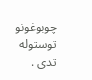چوبوغونو توستوله تدی .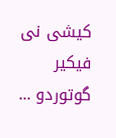کیشی نی فیکیر گوتوردو ...